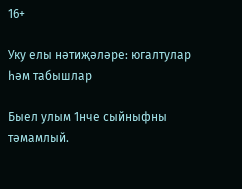16+

Уку елы нәтиҗәләре: югалтулар һәм табышлар

Быел улым 1нче сыйныфны тәмамлый.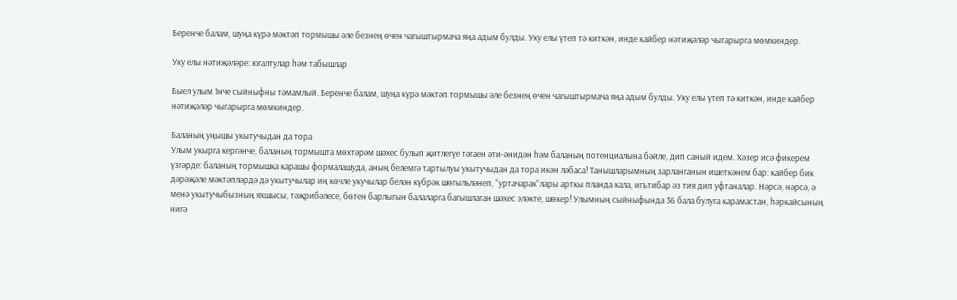Беренче балам, шуңа күрә мәктәп тормышы әле безнең өчен чагыштырмача яңа адым булды. Уку елы үтеп тә киткән, инде кайбер нәтиҗәләр чыгарырга мөмкиндер.

Уку елы нәтиҗәләре: югалтулар һәм табышлар

Быел улым 1нче сыйныфны тәмамлый. Беренче балам, шуңа күрә мәктәп тормышы әле безнең өчен чагыштырмача яңа адым булды. Уку елы үтеп тә киткән, инде кайбер нәтиҗәләр чыгарырга мөмкиндер.

Баланың уңышы укытучыдан да тора
Улым укырга кергәнче, баланың тормышта мөхтәрәм шәхес булып җитлегүе тәгаен әти-әнидән һәм баланың потенциалына бәйле, дип саный идем. Хәзер исә фикерем үзгәрде: баланың тормышка карашы формалашуда, аның белемгә тартылуы укытучыдан да тора икән ләбаса! Танышларымның зарланганын ишеткәнем бар: кайбер бик дәрәҗәле мәктәпләрдә дә укытучылар иң көчле укучылар белән күбрәк шөгыльләнеп, “уртачарак”лары арткы планда кала, игътибар әз тия дип уфтаналар. Нәрсә, нәрсә, ә менә укытучыбызның яхшысы, тәҗрибәлесе, бөтен барлыгын балаларга багышлаган шәхес эләкте, шөкер! Улымның сыйныфында 36 бала булуга карамастан, һәркайсының нигә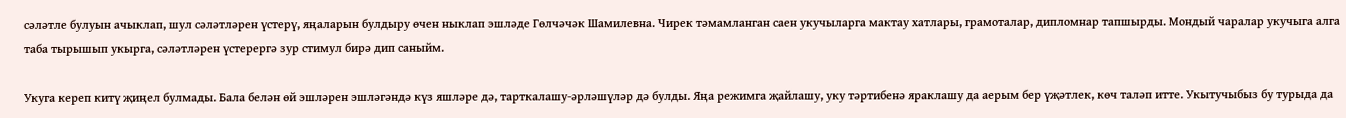сәләтле булуын ачыклап, шул сәләтләрен үстерү, яңаларын булдыру өчен ныклап эшләде Гөлчәчәк Шамилевна. Чирек тәмамланган саен укучыларга мактау хатлары, грамоталар, дипломнар тапшырды. Мондый чаралар укучыга алга таба тырышып укырга, сәләтләрен үстерергә зур стимул бирә дип саныйм.

Укуга кереп китү җиңел булмады. Бала белән өй эшләрен эшләгәндә күз яшләре дә, тарткалашу-әрләшүләр дә булды. Яңа режимга җайлашу, уку тәртибенә яраклашу да аерым бер үҗәтлек, көч таләп итте. Укытучыбыз бу турыда да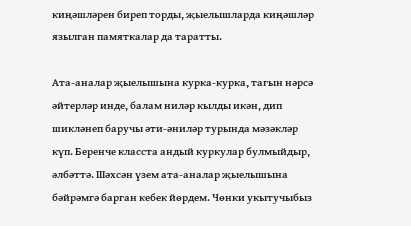киңәшләрен биреп торды, җыелышларда киңәшләр язылган памяткалар да таратты.

Ата-аналар җыелышына курка-курка, тагын нәрсә әйтерләр инде, балам ниләр кылды икән, дип шикләнеп баручы әти-әниләр турында мәзәкләр күп. Беренче класста андый куркулар булмыйдыр, әлбәттә. Шәхсән үзем ата-аналар җыелышына бәйрәмгә барган кебек йөрдем. Чөнки укытучыбыз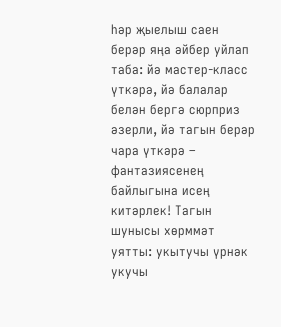һәр җыелыш саен берәр яңа әйбер уйлап таба: йә мастер-класс үткәрә, йә балалар белән бергә сюрприз әзерли, йә тагын берәр чара үткәрә – фантазиясенең байлыгына исең китәрлек! Тагын шунысы хөрммәт уятты: укытучы үрнәк укучы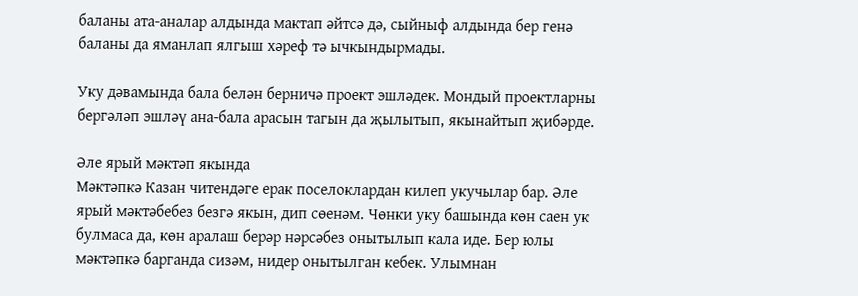баланы ата-аналар алдында мактап әйтсә дә, сыйныф алдында бер генә баланы да яманлап ялгыш хәреф тә ычкындырмады.

Уку дәвамында бала белән берничә проект эшләдек. Мондый проектларны бергәләп эшләү ана-бала арасын тагын да җылытып, якынайтып җибәрде.

Әле ярый мәктәп якында
Мәктәпкә Казан читендәге ерак поселоклардан килеп укучылар бар. Әле ярый мәктәбебез безгә якын, дип сөенәм. Чөнки уку башында көн саен ук булмаса да, көн аралаш берәр нәрсәбез онытылып кала иде. Бер юлы мәктәпкә барганда сизәм, нидер онытылган кебек. Улымнан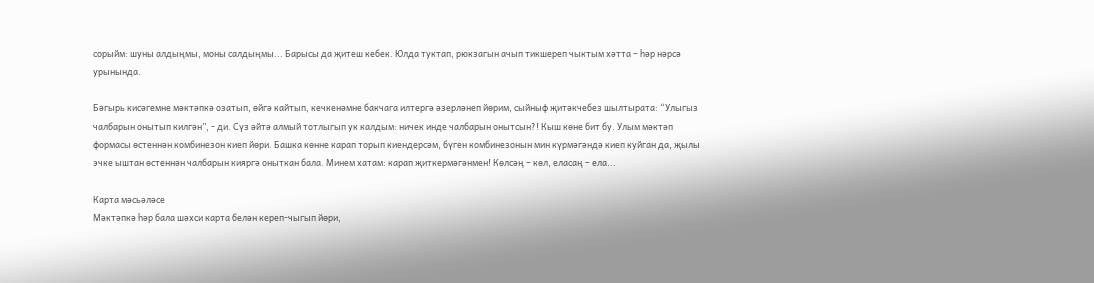сорыйм: шуны алдыңмы, моны салдыңмы... Барысы да җитеш кебек. Юлда туктап, рюкзагын ачып тикшереп чыктым хәтта – һәр нәрсә урынында.

Бәгырь кисәгемне мәктәпкә озатып, өйгә кайтып, кечкенәмне бакчага илтергә әзерләнеп йөрим, сыйныф җитәкчебез шылтырата: “Улыгыз чалбарын онытып килгән”, - ди. Сүз әйтә алмый тотлыгып ук калдым: ничек инде чалбарын онытсын?! Кыш көне бит бу. Улым мәктәп формасы өстеннән комбинезон киеп йөри. Башка көнне карап торып киендерсәм, бүген комбинезонын мин күрмәгәндә киеп куйган да, җылы эчке ыштан өстеннән чалбарын кияргә оныткан бала. Минем хатам: карап җиткермәгәнмен! Көлсәң – көл, еласаң – ела...

Карта мәсьәләсе
Мәктәпкә һәр бала шәхси карта белән кереп-чыгып йөри,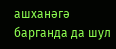ашханәгә барганда да шул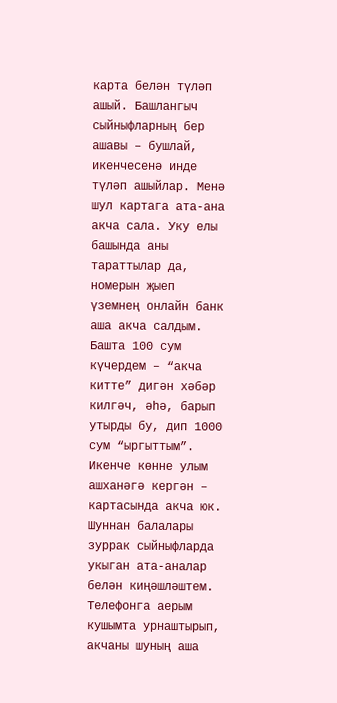карта белән түләп ашый. Башлангыч сыйныфларның бер ашавы – бушлай, икенчесенә инде түләп ашыйлар. Менә шул картага ата-ана акча сала. Уку елы башында аны тараттылар да, номерын җыеп үземнең онлайн банк аша акча салдым. Башта 100 сум күчердем – “акча китте” дигән хәбәр килгәч, әһә, барып утырды бу, дип 1000 сум “ыргыттым”. Икенче көнне улым ашханәгә кергән – картасында акча юк. Шуннан балалары зуррак сыйныфларда укыган ата-аналар белән киңәшләштем. Телефонга аерым кушымта урнаштырып, акчаны шуның аша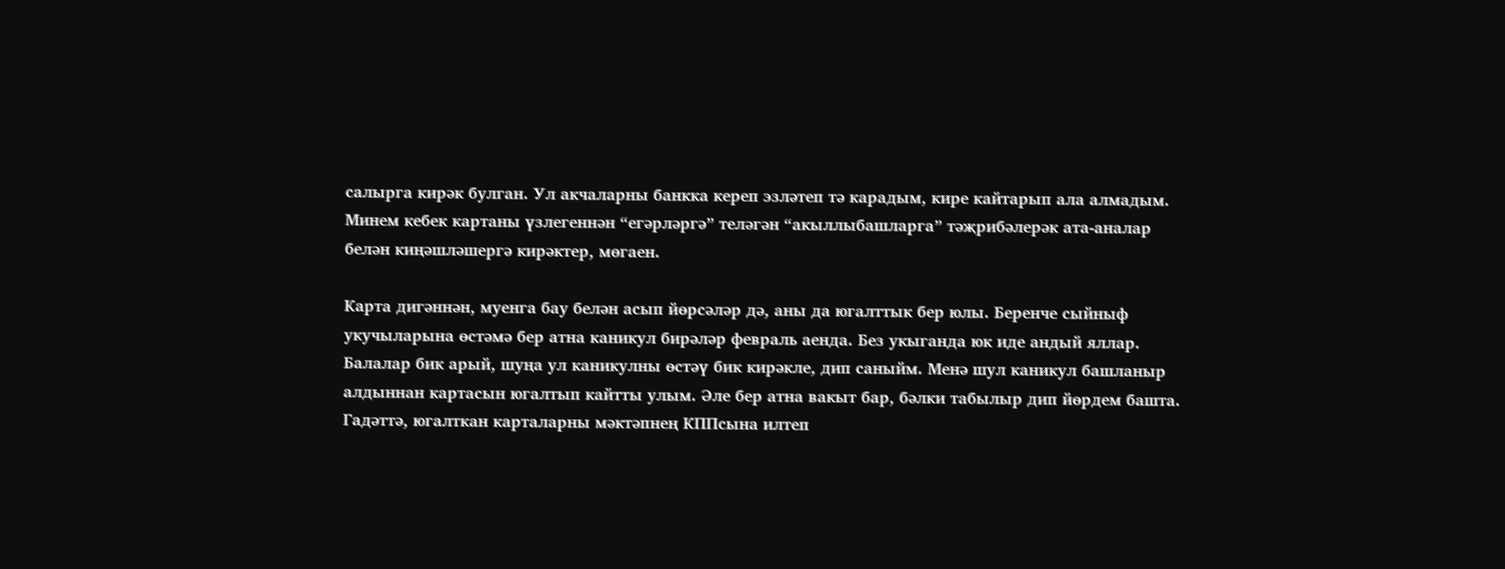салырга кирәк булган. Ул акчаларны банкка кереп эзләтеп тә карадым, кире кайтарып ала алмадым. Минем кебек картаны үзлегеннән “егәрләргә” теләгән “акыллыбашларга” тәҗрибәлерәк ата-аналар белән киңәшләшергә кирәктер, мөгаен.

Карта дигәннән, муенга бау белән асып йөрсәләр дә, аны да югалттык бер юлы. Беренче сыйныф укучыларына өстәмә бер атна каникул бирәләр февраль аенда. Без укыганда юк иде андый яллар. Балалар бик арый, шуңа ул каникулны өстәү бик кирәкле, дип саныйм. Менә шул каникул башланыр алдыннан картасын югалтып кайтты улым. Әле бер атна вакыт бар, бәлки табылыр дип йөрдем башта. Гадәттә, югалткан карталарны мәктәпнең КППсына илтеп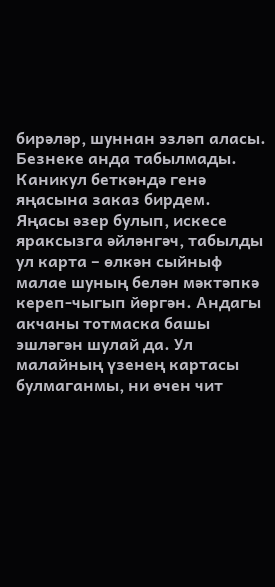бирәләр, шуннан эзләп аласы. Безнеке анда табылмады. Каникул беткәндә генә яңасына заказ бирдем. Яңасы әзер булып, искесе яраксызга әйләнгәч, табылды ул карта – өлкән сыйныф малае шуның белән мәктәпкә кереп-чыгып йөргән. Андагы акчаны тотмаска башы эшләгән шулай да. Ул малайның үзенең картасы булмаганмы, ни өчен чит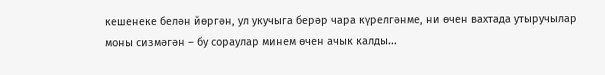кешенеке белән йөргән, ул укучыга берәр чара күрелгәнме, ни өчен вахтада утыручылар моны сизмәгән – бу сораулар минем өчен ачык калды...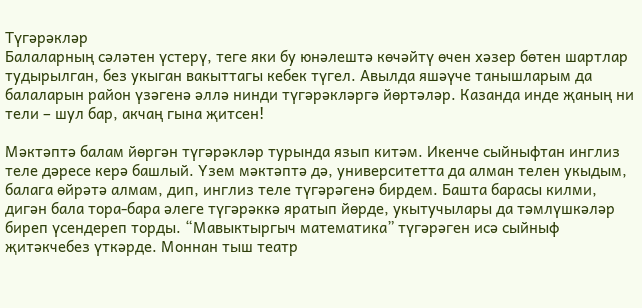Түгәрәкләр
Балаларның сәләтен үстерү, теге яки бу юнәлештә көчәйтү өчен хәзер бөтен шартлар тудырылган, без укыган вакыттагы кебек түгел. Авылда яшәүче танышларым да балаларын район үзәгенә әллә нинди түгәрәкләргә йөртәләр. Казанда инде җаның ни тели – шул бар, акчаң гына җитсен!

Мәктәптә балам йөргән түгәрәкләр турында язып китәм. Икенче сыйныфтан инглиз теле дәресе керә башлый. Үзем мәктәптә дә, университетта да алман телен укыдым, балага өйрәтә алмам, дип, инглиз теле түгәрәгенә бирдем. Башта барасы килми, дигән бала тора-бара әлеге түгәрәккә яратып йөрде, укытучылары да тәмлүшкәләр биреп үсендереп торды. “Мавыктыргыч математика” түгәрәген исә сыйныф җитәкчебез үткәрде. Моннан тыш театр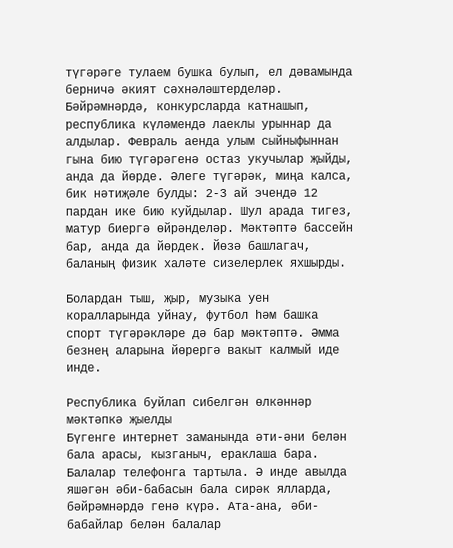түгәрәге тулаем бушка булып, ел дәвамында берничә әкият сәхнәләштерделәр. Бәйрәмнәрдә, конкурсларда катнашып, республика күләмендә лаеклы урыннар да алдылар. Февраль аенда улым сыйныфыннан гына бию түгәрәгенә остаз укучылар җыйды, анда да йөрде. Әлеге түгәрәк, миңа калса, бик нәтиҗәле булды: 2-3 ай эчендә 12 пардан ике бию куйдылар. Шул арада тигез, матур биергә өйрәнделәр. Мәктәптә бассейн бар, анда да йөрдек. Йөзә башлагач, баланың физик халәте сизелерлек яхшырды.

Болардан тыш, җыр, музыка уен коралларында уйнау, футбол һәм башка спорт түгәрәкләре дә бар мәктәптә. Әмма безнең аларына йөрергә вакыт калмый иде инде.

Республика буйлап сибелгән өлкәннәр мәктәпкә җыелды
Бүгенге интернет заманында әти-әни белән бала арасы, кызганыч, ераклаша бара. Балалар телефонга тартыла. Ә инде авылда яшәгән әби-бабасын бала сирәк ялларда, бәйрәмнәрдә генә күрә. Ата-ана, әби-бабайлар белән балалар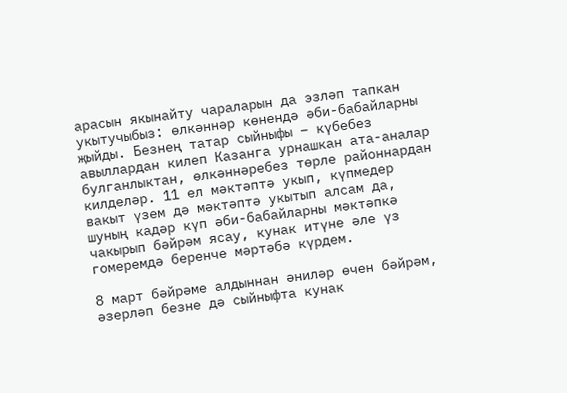арасын якынайту чараларын да эзләп тапкан укытучыбыз: өлкәннәр көнендә әби-бабайларны җыйды. Безнең татар сыйныфы – күбебез авыллардан килеп Казанга урнашкан ата-аналар булганлыктан, өлкәннәребез төрле районнардан килделәр. 11 ел мәктәптә укып, күпмедер вакыт үзем дә мәктәптә укытып алсам да, шуның кадәр күп әби-бабайларны мәктәпкә чакырып бәйрәм ясау, кунак итүне әле үз гомеремдә беренче мәртәбә күрдем.

8 март бәйрәме алдыннан әниләр өчен бәйрәм, әзерләп безне дә сыйныфта кунак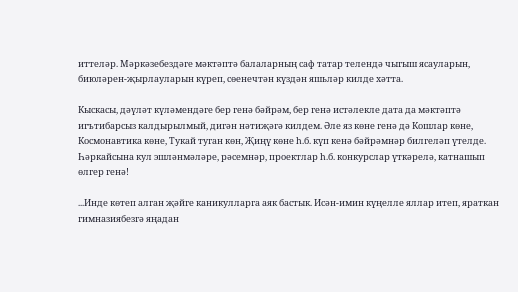иттеләр. Мәркәзебездәге мәктәптә балаларның саф татар телендә чыгыш ясауларын, биюләрен-җырлауларын күреп, сөенечтән күздән яшьләр килде хәтта.

Кыскасы, дәүләт күләмендәге бер генә бәйрәм, бер генә истәлекле дата да мәктәптә игътибарсыз калдырылмый, дигән нәтиҗәгә килдем. Әле яз көне генә дә Кошлар көне, Космонавтика көне, Тукай туган көн, Җиңү көне һ.б. күп кенә бәйрәмнәр билгеләп үтелде. Һәркайсына кул эшләнмәләре, рәсемнәр, проектлар һ.б. конкурслар үткәрелә, катнашып өлгер генә!

...Инде көтеп алган җәйге каникулларга аяк бастык. Исән-имин күңелле яллар итеп, яраткан гимназиябезгә яңадан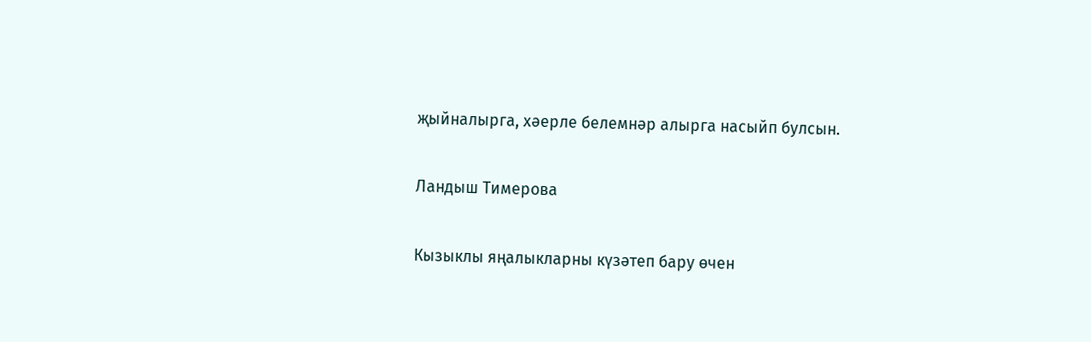җыйналырга, хәерле белемнәр алырга насыйп булсын.

Ландыш Тимерова

Кызыклы яңалыкларны күзәтеп бару өчен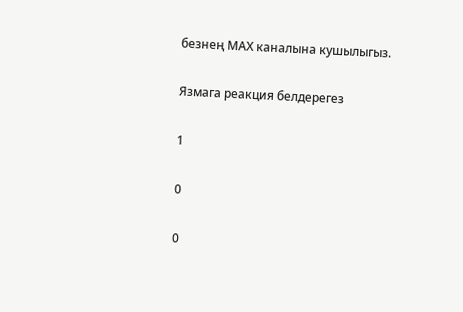безнең МАХ каналына кушылыгыз.

Язмага реакция белдерегез

1

0

0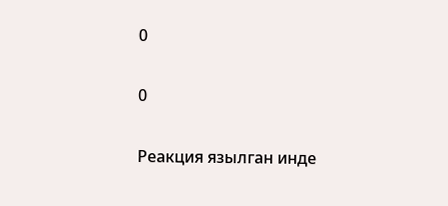0

0

Реакция язылган инде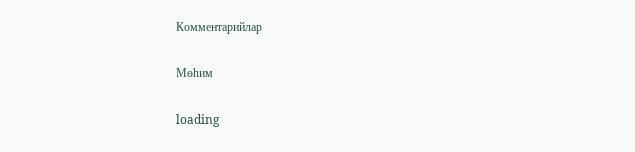Комментарийлар

Мөһим

loading